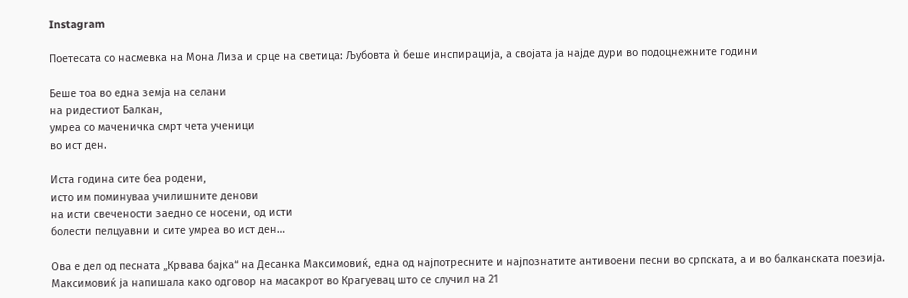Instagram

Поетесата со насмевка на Мона Лиза и срце на светица: Љубовта ѝ беше инспирација, а својата ја најде дури во подоцнежните години

Беше тоа во една земја на селани
на ридестиот Балкан,
умреа со маченичка смрт чета ученици
во ист ден.

Иста година сите беа родени,
исто им поминуваа училишните денови
на исти свечености заедно се носени, од исти
болести пелцуавни и сите умреа во ист ден…

Ова е дел од песната „Крвава бајка“ на Десанка Максимовиќ, една од најпотресните и најпознатите антивоени песни во српската, а и во балканската поезија. Максимовиќ ја напишала како одговор на масакрот во Крагуевац што се случил на 21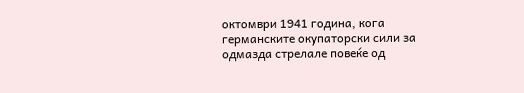октомври 1941 година, кога германските окупаторски сили за одмазда стрелале повеќе од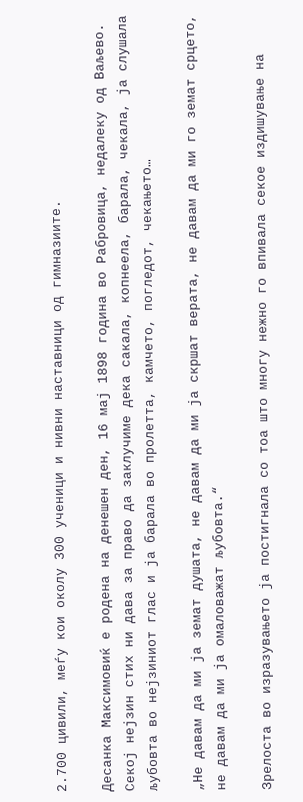2.700 цивили, меѓу кои околу 300 ученици и нивни наставници од гимназиите.

Десанка Максимовиќ е родена на денешен ден, 16 мај 1898 година во Рабровица, недалеку од Ваљево. Секој нејзин стих ни дава за право да заклучиме дека сакала, копнеела, барала, чекала, ја слушала љубовта во нејзиниот глас и ја барала во пролетта, камчето, погледот, чекањето…

„Не давам да ми ја земат душата, не давам да ми ја скршат верата, не давам да ми го земат срцето, не давам да ми ја омаловажат љубовта.“

Зрелоста во изразувањето ја постигнала со тоа што многу нежно го впивала секое издишување на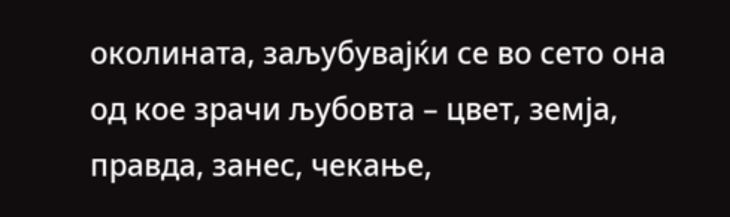околината, заљубувајќи се во сето она од кое зрачи љубовта – цвет, земја, правда, занес, чекање,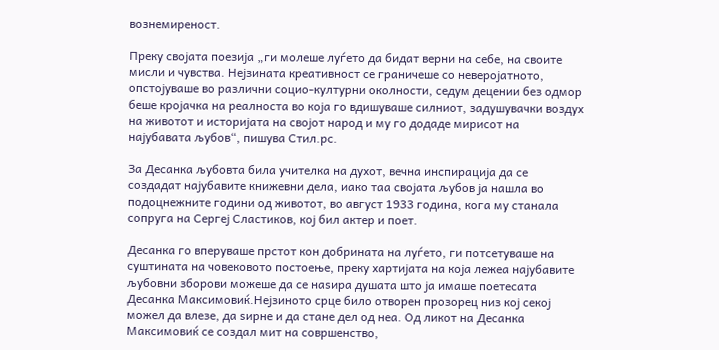вознемиреност.

Преку својата поезија „ги молеше луѓето да бидат верни на себе, на своите мисли и чувства. Нејзината креативност се граничеше со неверојатното, опстојуваше во различни социо-културни околности, седум децении без одмор беше кројачка на реалноста во која го вдишуваше силниот, задушувачки воздух на животот и историјата на својот народ и му го додаде мирисот на најубавата љубов“, пишува Стил.рс.

За Десанка љубовта била учителка на духот, вечна инспирација да се создадат најубавите книжевни дела, иако таа својата љубов ја нашла во подоцнежните години од животот, во август 1933 година, кога му станала сопруга на Сергеј Сластиков, кој бил актер и поет.

Десанка го вперуваше прстот кон добрината на луѓето, ги потсетуваше на суштината на човековото постоење, преку хартијата на која лежеа најубавите љубовни зборови можеше да се наѕира душата што ја имаше поетесата Десанка Максимовиќ.Нејзиното срце било отворен прозорец низ кој секој можел да влезе, да ѕирне и да стане дел од неа. Од ликот на Десанка Максимовиќ се создал мит на совршенство,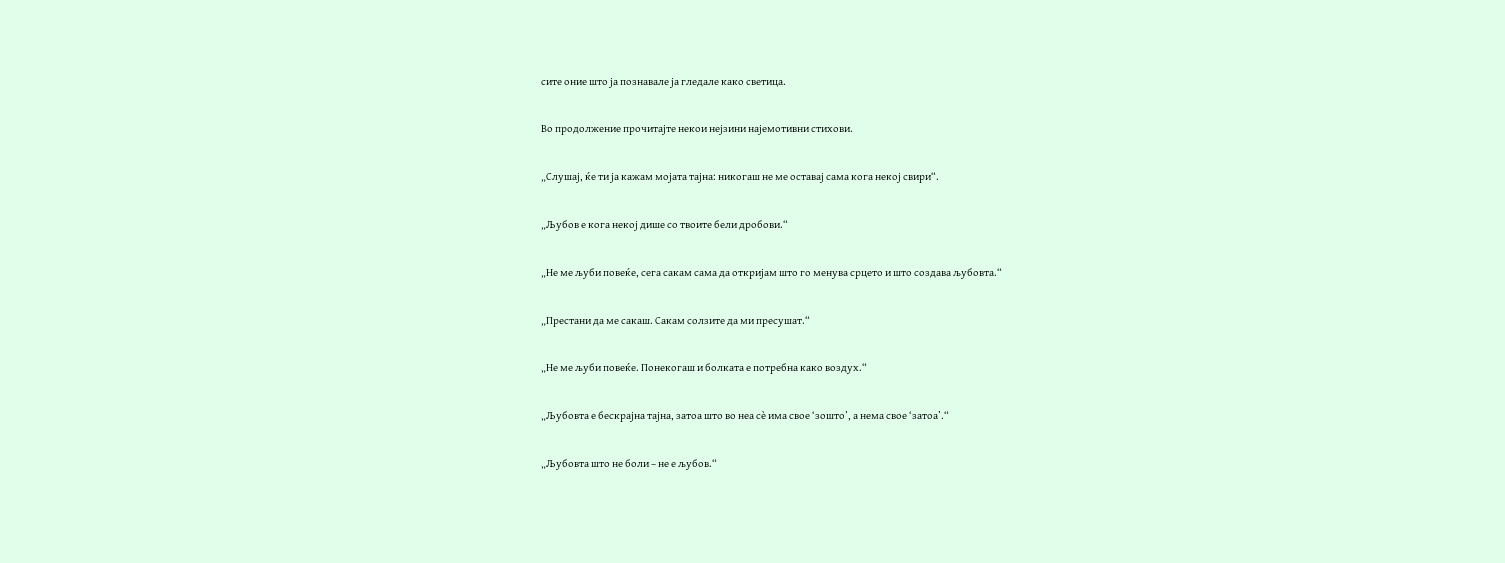сите оние што ја познавале ја гледале како светица.

Во продолжение прочитајте некои нејзини најемотивни стихови.

„Слушај, ќе ти ја кажам мојата тајна: никогаш не ме оставај сама кога некој свири“.

„Љубов е кога некој дише со твоите бели дробови.“

„Не ме љуби повеќе, сега сакам сама да откријам што го менува срцето и што создава љубовта.“

„Престани да ме сакаш. Сакам солзите да ми пресушат.“

„Не ме љуби повеќе. Понекогаш и болката е потребна како воздух.“

„Љубовта е бескрајна тајна, затоа што во неа сè има свое ‘зошто’, а нема свое ‘затоа’.“

„Љубовта што не боли – не е љубов.“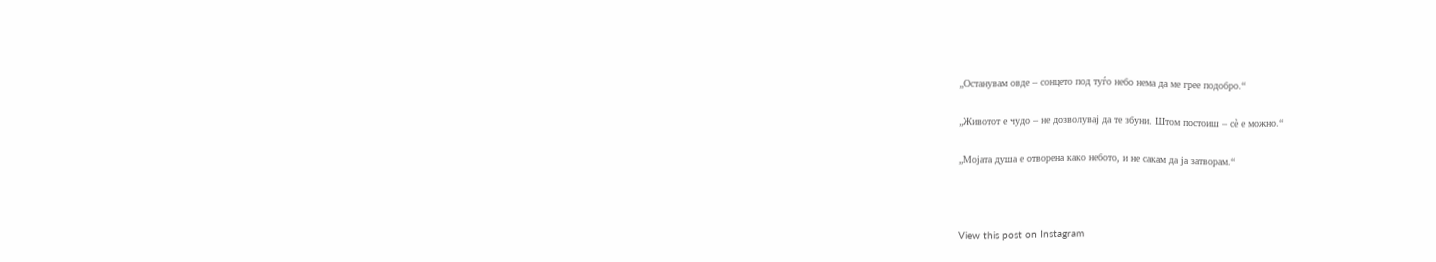„Останувам овде – сонцето под туѓо небо нема да ме грее подобро.“

„Животот е чудо – не дозволувај да те збуни. Штом постоиш – сè е можно.“

„Мојата душа е отворена како небото, и не сакам да ја затворам.“



View this post on Instagram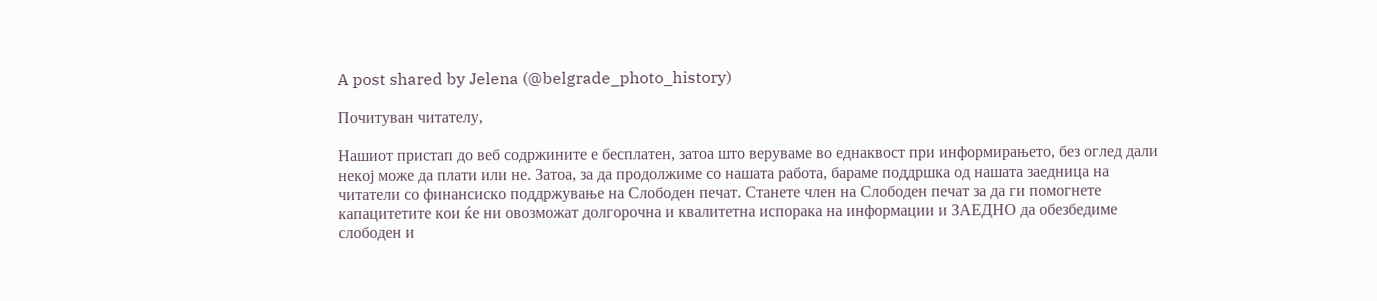A post shared by Jelena (@belgrade_photo_history)

Почитуван читателу,

Нашиот пристап до веб содржините е бесплатен, затоа што веруваме во еднаквост при информирањето, без оглед дали некој може да плати или не. Затоа, за да продолжиме со нашата работа, бараме поддршка од нашата заедница на читатели со финансиско поддржување на Слободен печат. Станете член на Слободен печат за да ги помогнете капацитетите кои ќе ни овозможат долгорочна и квалитетна испорака на информации и ЗАЕДНО да обезбедиме слободен и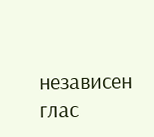независен глас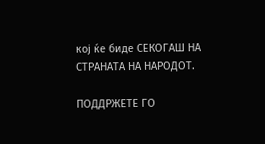кој ќе биде СЕКОГАШ НА СТРАНАТА НА НАРОДОТ.

ПОДДРЖЕТЕ ГО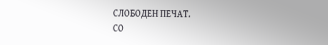СЛОБОДЕН ПЕЧАТ.
СО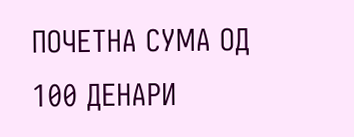ПОЧЕТНА СУМА ОД 100 ДЕНАРИ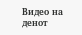Видео на денот